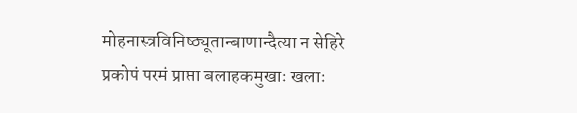मोहनास्त्रविनिष्ठ्यूतान्बाणान्दैत्या न सेहिरे
प्रकोपं परमं प्राप्ता बलाहकमुखाः खलाः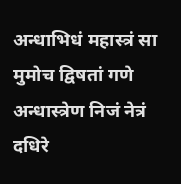अन्धाभिधं महास्त्रं सा मुमोच द्विषतां गणे
अन्धास्त्रेण निजं नेत्रं दधिरे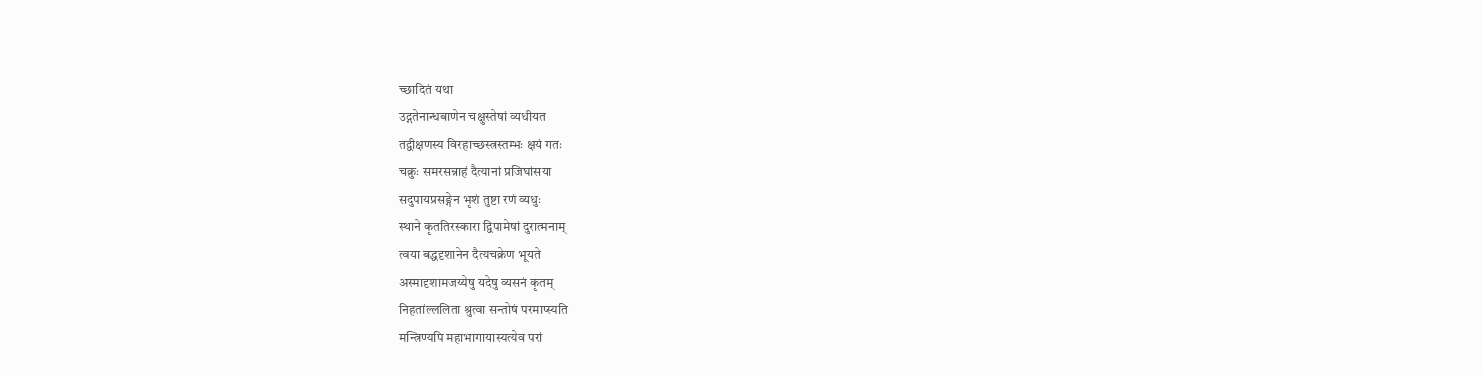च्छादितं यथा
उद्गतेनान्धबाणेन चक्षुस्तेषां व्यधीयत
तद्वीक्षणस्य विरहाच्छस्त्रस्तम्भः क्षयं गतः
चक्रुः समरसन्नाहं दैत्यानां प्रजिघांसया
सदुपायप्रसङ्गेन भृशं तुष्टा रणं व्यधुः
स्थाने कृततिरस्कारा द्विपामेषां दुरात्मनाम्
त्वया बद्धदृशानेन दैत्यचक्रेण भूयते
अस्मादृशामजय्येषु यदेषु व्यसनं कृतम्
निहतांल्ललिता श्रुत्वा सन्तोषं परमाप्स्यति
मन्त्रिण्यपि महाभागायास्यत्येव परां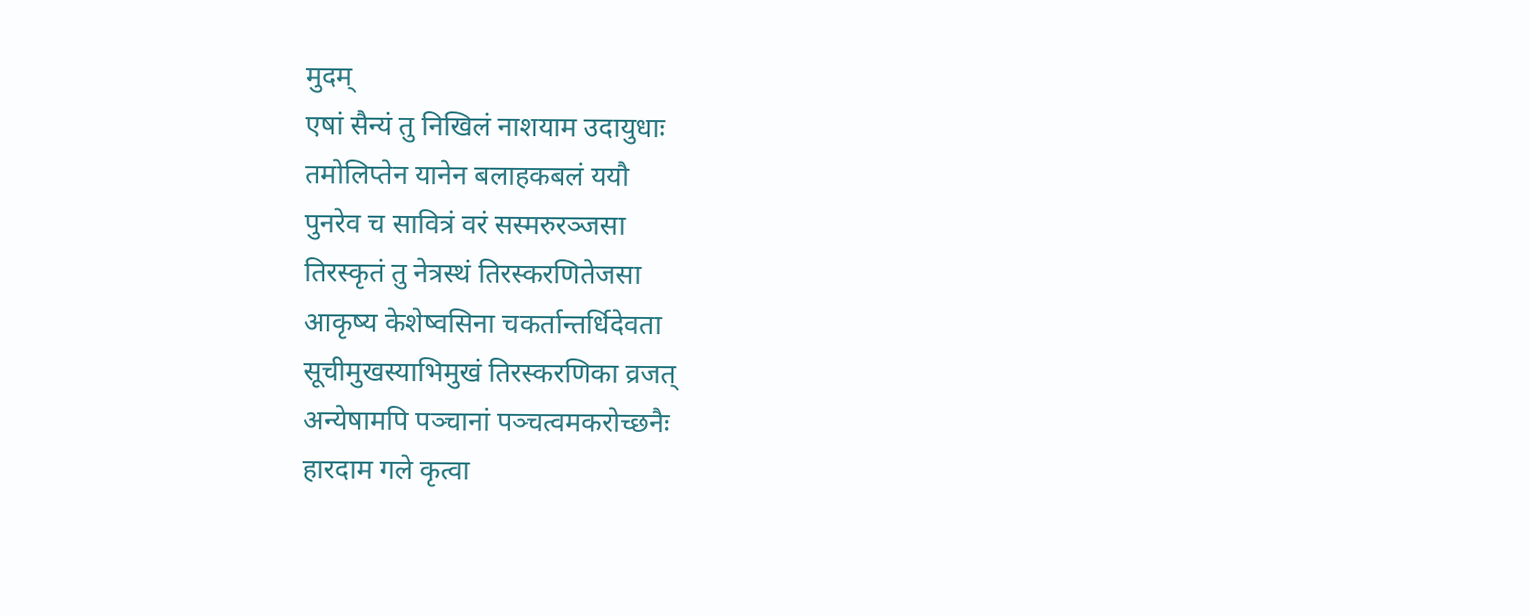मुदम्
एषां सैन्यं तु निखिलं नाशयाम उदायुधाः
तमोलिप्तेन यानेन बलाहकबलं ययौ
पुनरेव च सावित्रं वरं सस्मरुरञ्जसा
तिरस्कृतं तु नेत्रस्थं तिरस्करणितेजसा
आकृष्य केशेष्वसिना चकर्तान्तर्धिदेवता
सूचीमुखस्याभिमुखं तिरस्करणिका व्रजत्
अन्येषामपि पञ्चानां पञ्चत्वमकरोच्छनैः
हारदाम गले कृत्वा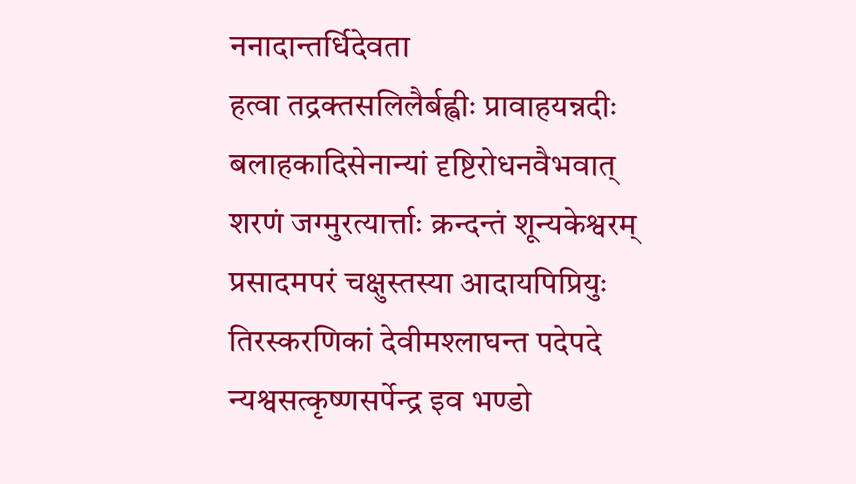ननादान्तर्धिदेवता
हत्वा तद्रक्तसलिलैर्बह्वीः प्रावाहयन्नदीः
बलाहकादिसेनान्यां दृष्टिरोधनवैभवात्
शरणं जग्मुरत्यार्त्ताः क्रन्दन्तं शून्यकेश्वरम्
प्रसादमपरं चक्षुस्तस्या आदायपिप्रियुः
तिरस्करणिकां देवीमश्लाघन्त पदेपदे
न्यश्वसत्कृष्णसर्पेन्द्र इव भण्डो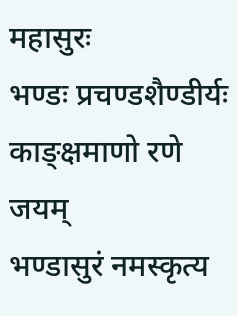महासुरः
भण्डः प्रचण्डशैण्डीर्यः काङ्क्षमाणो रणे जयम्
भण्डासुरं नमस्कृत्य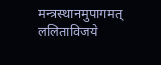मन्त्रस्थानमुपागमत्
ललिताविजये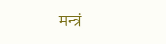मन्त्रं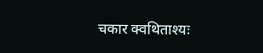चकार क्वथिताश्यः